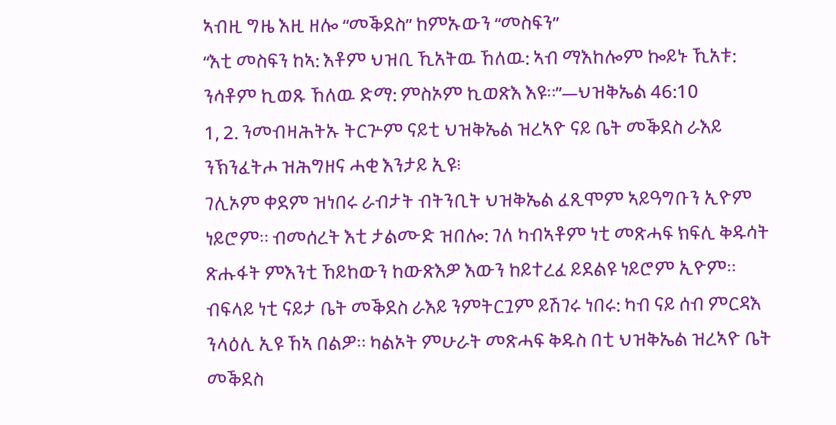ኣብዚ ግዜ እዚ ዘሎ “መቕደስ” ከምኡውን “መስፍን”
“እቲ መስፍን ከኣ: እቶም ህዝቢ ኺአትዉ ኸለዉ: ኣብ ማእከሎም ኰይኑ ኺአቱ: ንሳቶም ኪወጹ ኸለዉ ድማ: ምስኦም ኪወጽእ እዩ።”—ህዝቅኤል 46:10
1, 2. ንመብዛሕትኡ ትርጕም ናይቲ ህዝቅኤል ዝረኣዮ ናይ ቤት መቕደስ ራእይ ንኽንፈትሖ ዝሕግዘና ሓቂ እንታይ ኢዩ፧
ገሊኦም ቀደም ዝነበሩ ራብታት ብትንቢት ህዝቅኤል ፈጺሞም ኣይዓግቡን ኢዮም ነይሮም። ብመሰረት እቲ ታልሙድ ዝበሎ: ገለ ካብኣቶም ነቲ መጽሓፍ ክፍሊ ቅዱሳት ጽሑፋት ምእንቲ ኸይከውን ከውጽእዎ እውን ከይተረፈ ይደልዩ ነይሮም ኢዮም። ብፍላይ ነቲ ናይታ ቤት መቕደስ ራእይ ንምትርጓም ይሽገሩ ነበሩ: ካብ ናይ ሰብ ምርዳእ ንላዕሊ ኢዩ ኸኣ በልዎ። ካልኦት ምሁራት መጽሓፍ ቅዱስ በቲ ህዝቅኤል ዝረኣዮ ቤት መቕደስ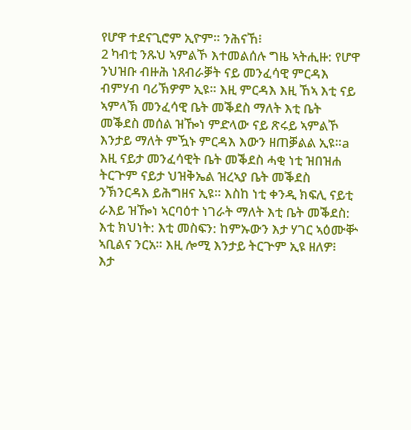የሆዋ ተደናጊሮም ኢዮም። ንሕናኸ፧
2 ካብቲ ንጹህ ኣምልኾ እተመልሰሉ ግዜ ኣትሒዙ: የሆዋ ንህዝቡ ብዙሕ ነጸብራቓት ናይ መንፈሳዊ ምርዳእ ብምሃብ ባሪኽዎም ኢዩ። እዚ ምርዳእ እዚ ኸኣ እቲ ናይ ኣምላኽ መንፈሳዊ ቤት መቕደስ ማለት እቲ ቤት መቕደስ መሰል ዝዀነ ምድላው ናይ ጽሩይ ኣምልኾ እንታይ ማለት ምዃኑ ምርዳእ እውን ዘጠቓልል ኢዩ።a እዚ ናይታ መንፈሳዊት ቤት መቕደስ ሓቂ ነቲ ዝበዝሐ ትርጕም ናይታ ህዝቅኤል ዝረኣያ ቤት መቕደስ ንኽንርዳእ ይሕግዘና ኢዩ። እስከ ነቲ ቀንዲ ክፍሊ ናይቲ ራእይ ዝዀነ ኣርባዕተ ነገራት ማለት እቲ ቤት መቕደስ: እቲ ክህነት: እቲ መስፍን: ከምኡውን እታ ሃገር ኣዕሙቝ ኣቢልና ንርአ። እዚ ሎሚ እንታይ ትርጕም ኢዩ ዘለዎ፧
እታ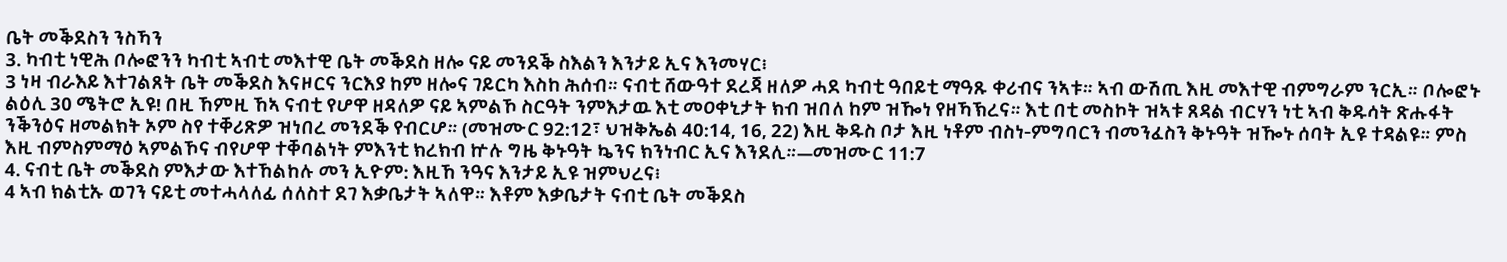ቤት መቕደስን ንስኻን
3. ካብቲ ነዊሕ ቦሎፎንን ካብቲ ኣብቲ መእተዊ ቤት መቕደስ ዘሎ ናይ መንደቕ ስእልን እንታይ ኢና እንመሃር፧
3 ነዛ ብራእይ እተገልጸት ቤት መቕደስ እናዞርና ንርእያ ከም ዘሎና ገይርካ እስከ ሕሰብ። ናብቲ ሸውዓተ ደረጃ ዘለዎ ሓደ ካብቲ ዓበይቲ ማዓጹ ቀሪብና ንኣቱ። ኣብ ውሽጢ እዚ መእተዊ ብምግራም ንርኢ። ቦሎፎኑ ልዕሊ 30 ሜትሮ ኢዩ! በዚ ኸምዚ ኸኣ ናብቲ የሆዋ ዘዳለዎ ናይ ኣምልኾ ስርዓት ንምእታዉ እቲ መዐቀኒታት ክብ ዝበለ ከም ዝዀነ የዘኻኽረና። እቲ በቲ መስኮት ዝኣቱ ጸዳል ብርሃን ነቲ ኣብ ቅዱሳት ጽሑፋት ንቕንዕና ዘመልክት ኦም ስየ ተቐሪጽዎ ዝነበረ መንደቕ የብርሆ። (መዝሙር 92:12፣ ህዝቅኤል 40:14, 16, 22) እዚ ቅዱስ ቦታ እዚ ነቶም ብስነ-ምግባርን ብመንፈስን ቅኑዓት ዝዀኑ ሰባት ኢዩ ተዳልዩ። ምስ እዚ ብምስምማዕ ኣምልኾና ብየሆዋ ተቐባልነት ምእንቲ ክረክብ ኵሉ ግዜ ቅኑዓት ኴንና ክንነብር ኢና እንደሊ።—መዝሙር 11:7
4. ናብቲ ቤት መቕደስ ምእታው እተኸልከሉ መን ኢዮም: እዚኸ ንዓና እንታይ ኢዩ ዝምህረና፧
4 ኣብ ክልቲኡ ወገን ናይቲ መተሓላለፊ ሰለስተ ደገ እቃቤታት ኣለዋ። እቶም እቃቤታት ናብቲ ቤት መቕደስ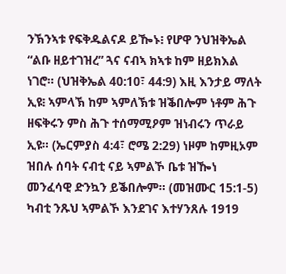ንኽንኣቱ የፍቅዱልናዶ ይዀኑ፧ የሆዋ ንህዝቅኤል “ልቡ ዘይተገዝረ” ጓና ናብኣ ክኣቱ ከም ዘይክእል ነገሮ። (ህዝቅኤል 40:10፣ 44:9) እዚ እንታይ ማለት ኢዩ፧ ኣምላኽ ከም ኣምለኽቱ ዝቕበሎም ነቶም ሕጉ ዘፍቅሩን ምስ ሕጉ ተሰማሚዖም ዝነብሩን ጥራይ ኢዩ። (ኤርምያስ 4:4፣ ሮሜ 2:29) ነዞም ከምዚኦም ዝበሉ ሰባት ናብቲ ናይ ኣምልኾ ቤቱ ዝዀነ መንፈሳዊ ድንኳን ይቕበሎም። (መዝሙር 15:1-5) ካብቲ ንጹህ ኣምልኾ እንደገና እተሃንጸሉ 1919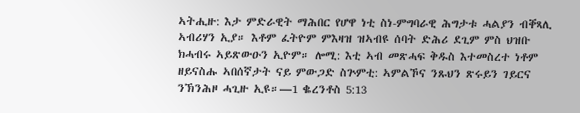ኣትሒዙ: እታ ምድራዊት ማሕበር የሆዋ ነቲ ስነ-ምግባራዊ ሕግታቱ ሓልያን ብቐጻሊ ኣብሪሃን ኢያ። እቶም ፈትዮም ምእዛዝ ዝኣብዩ ሰባት ድሕሪ ደጊም ምስ ህዝቡ ክሓብሩ ኣይጽውዑን ኢዮም። ሎሚ: እቲ ኣብ መጽሓፍ ቅዱስ እተመስረተ ነቶም ዘይናስሑ ኣበሰኛታት ናይ ምውጋድ ስጕምቲ: ኣምልኾና ንጹህን ጽሩይን ገይርና ንኽንሕዞ ሓጊዙ ኢዩ።—1 ቈረንቶስ 5:13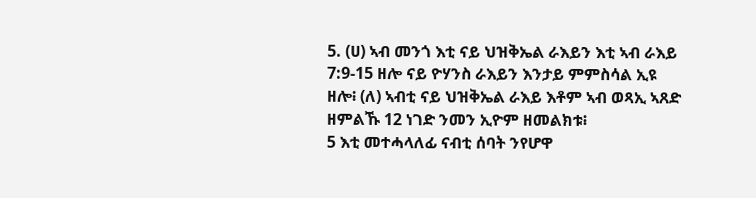5. (ሀ) ኣብ መንጎ እቲ ናይ ህዝቅኤል ራእይን እቲ ኣብ ራእይ 7:9-15 ዘሎ ናይ ዮሃንስ ራእይን እንታይ ምምስሳል ኢዩ ዘሎ፧ (ለ) ኣብቲ ናይ ህዝቅኤል ራእይ እቶም ኣብ ወጻኢ ኣጸድ ዘምልኹ 12 ነገድ ንመን ኢዮም ዘመልክቱ፧
5 እቲ መተሓላለፊ ናብቲ ሰባት ንየሆዋ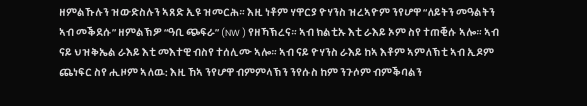ዘምልኹሉን ዝውድስሉን ኣጸድ ኢዩ ዝመርሕ። እዚ ነቶም ሃዋርያ ዮሃንስ ዝረኣዮም ንየሆዋ “ለይትን መዓልትን ኣብ መቕደሱ” ዘምልኽዎ “ዓቢ ጭፍራ” (NW ) የዘኻኽረና። ኣብ ክልቲኡ እቲ ራእይ ኦም ስየ ተጠቒሱ ኣሎ። ኣብ ናይ ህዝቅኤል ራእይ እቲ መእተዊ ብስየ ተሰሊሙ ኣሎ። ኣብ ናይ ዮሃንስ ራእይ ከኣ እቶም ኣምለኽቲ ኣብ ኢዶም ጨነፍር ስየ ሒዞም ኣለዉ: እዚ ኸኣ ንየሆዋ ብምምላኽን ንየሱስ ከም ንጉሶም ብምቕባልን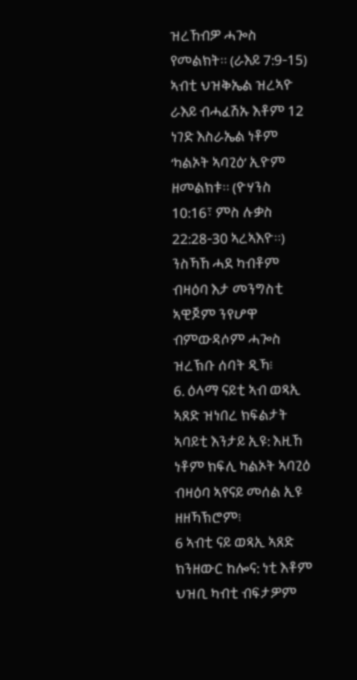ዝረኸብዎ ሓጐስ የመልክት። (ራእይ 7:9-15) ኣብቲ ህዝቅኤል ዝረኣዮ ራእይ ብሓፈሽኡ እቶም 12 ነገድ እስራኤል ነቶም ‘ካልኦት ኣባጊዕ’ ኢዮም ዘመልክቱ። (ዮሃንስ 10:16፣ ምስ ሉቃስ 22:28-30 ኣረኣእዮ።) ንስኻኸ ሓደ ካብቶም ብዛዕባ እታ መንግስቲ ኣዊጆም ንየሆዋ ብምውዳሶም ሓጐስ ዝረኽቡ ሰባት ዲኻ፧
6. ዕላማ ናይቲ ኣብ ወጻኢ ኣጸድ ዝነበረ ክፍልታት ኣባይቲ እንታይ ኢዩ: እዚኸ ነቶም ክፍሊ ካልኦት ኣባጊዕ ብዛዕባ ኣየናይ መሰል ኢዩ ዘዘኻኽሮም፧
6 ኣብቲ ናይ ወጻኢ ኣጸድ ክንዘውር ከሎና: ነቲ እቶም ህዝቢ ካብቲ ብፍታዎም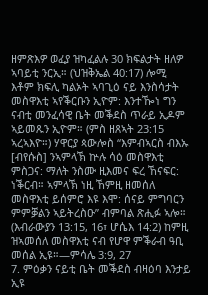ዘምጽእዎ ወፈያ ዝካፈልሉ 30 ክፍልታት ዘለዎ ኣባይቲ ንርኢ። (ህዝቅኤል 40:17) ሎሚ እቶም ክፍሊ ካልኦት ኣባጊዕ ናይ እንስሳታት መስዋእቲ ኣየቕርቡን ኢዮም: እንተዀነ ግን ናብቲ መንፈሳዊ ቤት መቕደስ ጥራይ ኢዶም ኣይመጹን ኢዮም። (ምስ ዘጸኣት 23:15 ኣረኣእዮ።) ሃዋርያ ጳውሎስ “እምብኣርስ ብእኡ [ብየሱስ] ንኣምላኽ ኵሉ ሳዕ መስዋእቲ ምስጋና: ማለት ንስሙ ዚእመና ፍረ ኸናፍር: ነቕርብ። ኣምላኽ ነዚ ኸምዚ ዘመሰለ መስዋእቲ ይሰምሮ እዩ እሞ: ሰናይ ምግባርን ምምቓልን ኣይትረስዑ” ብምባል ጽሒፉ ኣሎ። (እብራውያን 13:15, 16፣ ሆሴእ 14:2) ከምዚ ዝኣመሰለ መስዋእቲ ናብ የሆዋ ምቕራብ ዓቢ መሰል ኢዩ።—ምሳሌ 3:9, 27
7. ምዕቃን ናይቲ ቤት መቕደስ ብዛዕባ እንታይ ኢዩ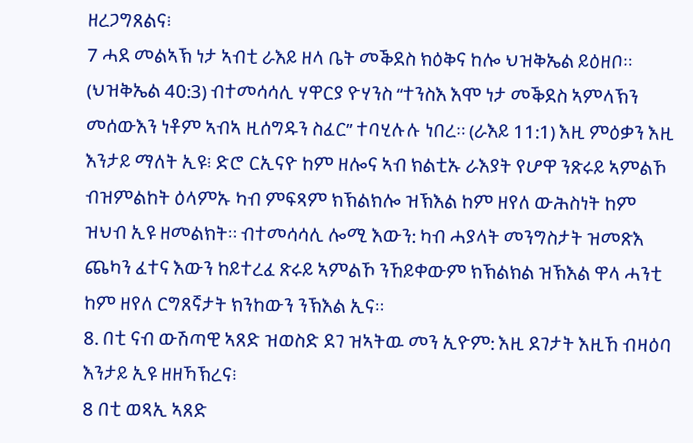ዘረጋግጸልና፧
7 ሓደ መልኣኽ ነታ ኣብቲ ራእይ ዘላ ቤት መቕደስ ክዕቅና ከሎ ህዝቅኤል ይዕዘቦ። (ህዝቅኤል 40:3) ብተመሳሳሊ ሃዋርያ ዮሃንስ “ተንስእ እሞ ነታ መቕደስ ኣምላኽን መሰውእን ነቶም ኣብኣ ዚሰግዱን ስፈር” ተባሂሉሉ ነበረ። (ራእይ 11:1) እዚ ምዕቃን እዚ እንታይ ማለት ኢዩ፧ ድሮ ርኢናዮ ከም ዘሎና ኣብ ክልቲኡ ራእያት የሆዋ ንጽሩይ ኣምልኾ ብዝምልከት ዕላምኡ ካብ ምፍጻም ክኽልክሎ ዝኽእል ከም ዘየለ ውሕስነት ከም ዝህብ ኢዩ ዘመልክት። ብተመሳሳሊ ሎሚ እውን: ካብ ሓያላት መንግስታት ዝመጽእ ጨካን ፈተና እውን ከይተረፈ ጽሩይ ኣምልኾ ንኸይቀውም ክኽልክል ዝኽእል ዋላ ሓንቲ ከም ዘየለ ርግጸኛታት ክንከውን ንኽእል ኢና።
8. በቲ ናብ ውሽጣዊ ኣጸድ ዝወስድ ደገ ዝኣትዉ መን ኢዮም: እዚ ደገታት እዚኸ ብዛዕባ እንታይ ኢዩ ዘዘኻኽረና፧
8 በቲ ወጻኢ ኣጸድ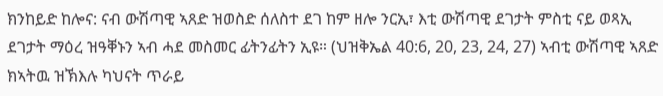ክንከይድ ከሎና: ናብ ውሽጣዊ ኣጸድ ዝወስድ ሰለስተ ደገ ከም ዘሎ ንርኢ፣ እቲ ውሽጣዊ ደገታት ምስቲ ናይ ወጻኢ ደገታት ማዕረ ዝዓቐኑን ኣብ ሓደ መስመር ፊትንፊትን ኢዩ። (ህዝቅኤል 40:6, 20, 23, 24, 27) ኣብቲ ውሽጣዊ ኣጸድ ክኣትዉ ዝኽእሉ ካህናት ጥራይ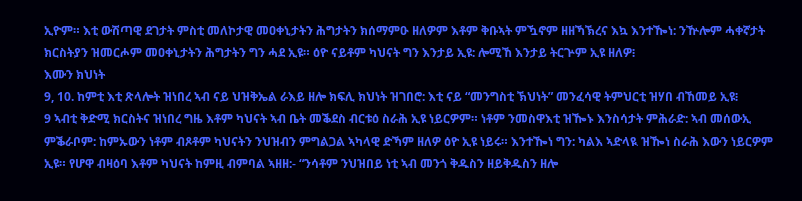ኢዮም። እቲ ውሽጣዊ ደገታት ምስቲ መለኮታዊ መዐቀኒታትን ሕግታትን ክሰማምዑ ዘለዎም እቶም ቅቡኣት ምዃኖም ዘዘኻኽረና እኳ እንተዀነ: ንዅሎም ሓቀኛታት ክርስትያን ዝመርሖም መዐቀኒታትን ሕግታትን ግን ሓደ ኢዩ። ዕዮ ናይቶም ካህናት ግን እንታይ ኢዩ: ሎሚኸ እንታይ ትርጕም ኢዩ ዘለዎ፧
እሙን ክህነት
9, 10. ከምቲ እቲ ጽላሎት ዝነበረ ኣብ ናይ ህዝቅኤል ራእይ ዘሎ ክፍሊ ክህነት ዝገበሮ: እቲ ናይ “መንግስቲ ኽህነት” መንፈሳዊ ትምህርቲ ዝሃበ ብኸመይ ኢዩ፧
9 ኣብቲ ቅድሚ ክርስትና ዝነበረ ግዜ እቶም ካህናት ኣብ ቤት መቕደስ ብርቱዕ ስራሕ ኢዩ ነይርዎም። ነቶም ንመስዋእቲ ዝዀኑ እንስሳታት ምሕራድ: ኣብ መሰውኢ ምቕራቦም: ከምኡውን ነቶም ብጾቶም ካህናትን ንህዝብን ምግልጋል ኣካላዊ ድኻም ዘለዎ ዕዮ ኢዩ ነይሩ። እንተዀነ ግን: ካልእ ኣድላዪ ዝዀነ ስራሕ እውን ነይርዎም ኢዩ። የሆዋ ብዛዕባ እቶም ካህናት ከምዚ ብምባል ኣዘዘ:- “ንሳቶም ንህዝበይ ነቲ ኣብ መንጎ ቅዱስን ዘይቅዱስን ዘሎ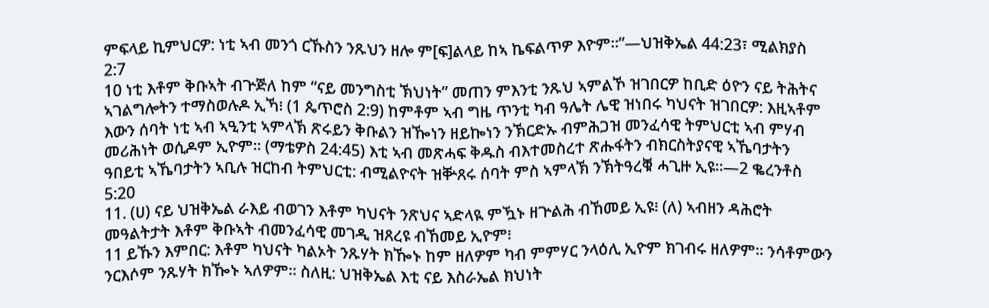ምፍላይ ኪምህርዎ: ነቲ ኣብ መንጎ ርኹስን ንጹህን ዘሎ ም[ፍ]ልላይ ከኣ ኬፍልጥዎ እዮም።”—ህዝቅኤል 44:23፣ ሚልክያስ 2:7
10 ነቲ እቶም ቅቡኣት ብጕጅለ ከም “ናይ መንግስቲ ኽህነት” መጠን ምእንቲ ንጹህ ኣምልኾ ዝገበርዎ ከቢድ ዕዮን ናይ ትሕትና ኣገልግሎትን ተማስወሉዶ ኢኻ፧ (1 ጴጥሮስ 2:9) ከምቶም ኣብ ግዜ ጥንቲ ካብ ዓሌት ሌዊ ዝነበሩ ካህናት ዝገበርዎ: እዚኣቶም እውን ሰባት ነቲ ኣብ ኣዒንቲ ኣምላኽ ጽሩይን ቅቡልን ዝዀነን ዘይኰነን ንኽርድኡ ብምሕጋዝ መንፈሳዊ ትምህርቲ ኣብ ምሃብ መሪሕነት ወሲዶም ኢዮም። (ማቴዎስ 24:45) እቲ ኣብ መጽሓፍ ቅዱስ ብእተመስረተ ጽሑፋትን ብክርስትያናዊ ኣኼባታትን ዓበይቲ ኣኼባታትን ኣቢሉ ዝርከብ ትምህርቲ: ብሚልዮናት ዝቝጸሩ ሰባት ምስ ኣምላኽ ንኽትዓረቑ ሓጊዙ ኢዩ።—2 ቈረንቶስ 5:20
11. (ሀ) ናይ ህዝቅኤል ራእይ ብወገን እቶም ካህናት ንጽህና ኣድላዪ ምዃኑ ዘጕልሕ ብኸመይ ኢዩ፧ (ለ) ኣብዘን ዳሕሮት መዓልትታት እቶም ቅቡኣት ብመንፈሳዊ መገዲ ዝጸረዩ ብኸመይ ኢዮም፧
11 ይኹን እምበር: እቶም ካህናት ካልኦት ንጹሃት ክዀኑ ከም ዘለዎም ካብ ምምሃር ንላዕሊ ኢዮም ክገብሩ ዘለዎም። ንሳቶምውን ንርእሶም ንጹሃት ክዀኑ ኣለዎም። ስለዚ: ህዝቅኤል እቲ ናይ እስራኤል ክህነት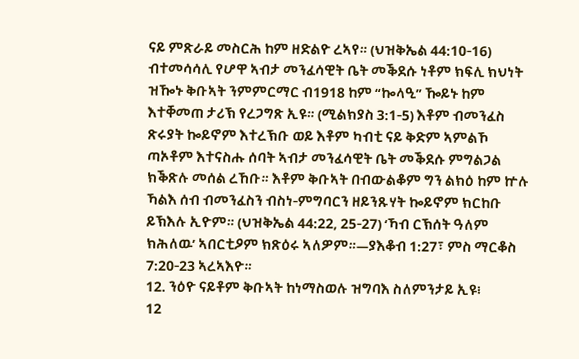ናይ ምጽራይ መስርሕ ከም ዘድልዮ ረኣየ። (ህዝቅኤል 44:10-16) ብተመሳሳሊ የሆዋ ኣብታ መንፈሳዊት ቤት መቕደሱ ነቶም ክፍሊ ክህነት ዝዀኑ ቅቡኣት ንምምርማር ብ1918 ከም “ኰላዒ” ዀይኑ ከም እተቐመጠ ታሪኽ የረጋግጽ ኢዩ። (ሚልክያስ 3:1-5) እቶም ብመንፈስ ጽሩያት ኰይኖም እተረኽቡ ወይ እቶም ካብቲ ናይ ቅድም ኣምልኾ ጣኦቶም እተናስሑ ሰባት ኣብታ መንፈሳዊት ቤት መቕደሱ ምግልጋል ክቕጽሉ መሰል ረኸቡ። እቶም ቅቡኣት በብውልቆም ግን ልክዕ ከም ኵሉ ኻልእ ሰብ ብመንፈስን ብስነ-ምግባርን ዘይንጹሃት ኰይኖም ክርከቡ ይኽእሉ ኢዮም። (ህዝቅኤል 44:22, 25-27) ‘ኻብ ርኽሰት ዓለም ክሕለዉ’ ኣበርቲዖም ክጽዕሩ ኣለዎም።—ያእቆብ 1:27፣ ምስ ማርቆስ 7:20-23 ኣረኣእዮ።
12. ንዕዮ ናይቶም ቅቡኣት ከነማስወሉ ዝግባእ ስለምንታይ ኢዩ፧
12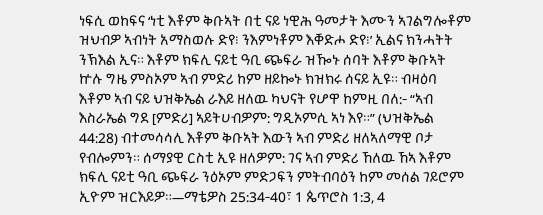ነፍሲ ወከፍና ‘ነቲ እቶም ቅቡኣት በቲ ናይ ነዊሕ ዓመታት እሙን ኣገልግሎቶም ዝህብዎ ኣብነት አማስወሉ ድየ፧ ንእምነቶም እቐድሖ ድየ፧’ ኢልና ክንሓትት ንኽእል ኢና። እቶም ክፍሊ ናይቲ ዓቢ ጭፍራ ዝዀኑ ሰባት እቶም ቅቡኣት ኵሉ ግዜ ምስኦም ኣብ ምድሪ ከም ዘይኰኑ ክዝክሩ ሰናይ ኢዩ። ብዛዕባ እቶም ኣብ ናይ ህዝቅኤል ራእይ ዘለዉ ካህናት የሆዋ ከምዚ በለ:- “ኣብ እስራኤል ግደ [ምድሪ] ኣይትሀብዎም: ግዲኦምሲ ኣነ እየ።” (ህዝቅኤል 44:28) ብተመሳሳሊ እቶም ቅቡኣት እውን ኣብ ምድሪ ዘለኣለማዊ ቦታ የብሎምን። ሰማያዊ ርስቲ ኢዩ ዘለዎም: ገና ኣብ ምድሪ ኸለዉ ኸኣ እቶም ክፍሊ ናይቲ ዓቢ ጭፍራ ንዕኦም ምድጋፍን ምትብባዕን ከም መሰል ገይሮም ኢዮም ዝርእይዎ።—ማቴዎስ 25:34-40፣ 1 ጴጥሮስ 1:3, 4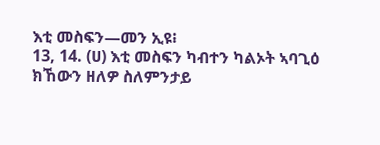እቲ መስፍን—መን ኢዩ፧
13, 14. (ሀ) እቲ መስፍን ካብተን ካልኦት ኣባጊዕ ክኸውን ዘለዎ ስለምንታይ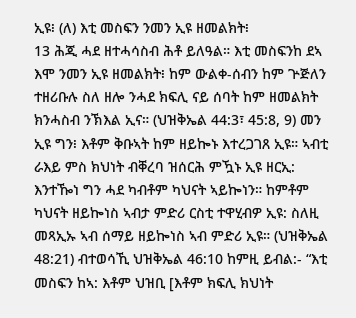ኢዩ፧ (ለ) እቲ መስፍን ንመን ኢዩ ዘመልክት፧
13 ሕጂ ሓደ ዘተሓሳስብ ሕቶ ይለዓል። እቲ መስፍንከ ደኣ እሞ ንመን ኢዩ ዘመልክት፧ ከም ውልቀ-ሰብን ከም ጕጅለን ተዘሪቡሉ ስለ ዘሎ ንሓደ ክፍሊ ናይ ሰባት ከም ዘመልክት ክንሓስብ ንኽእል ኢና። (ህዝቅኤል 44:3፣ 45:8, 9) መን ኢዩ ግን፧ እቶም ቅቡኣት ከም ዘይኰኑ እተረጋገጸ ኢዩ። ኣብቲ ራእይ ምስ ክህነት ብቐረባ ዝሰርሕ ምዃኑ ኢዩ ዘርኢ: እንተዀነ ግን ሓደ ካብቶም ካህናት ኣይኰነን። ከምቶም ካህናት ዘይኰነስ ኣብታ ምድሪ ርስቲ ተዋሂብዎ ኢዩ: ስለዚ መጻኢኡ ኣብ ሰማይ ዘይኰነስ ኣብ ምድሪ ኢዩ። (ህዝቅኤል 48:21) ብተወሳኺ ህዝቅኤል 46:10 ከምዚ ይብል:- “እቲ መስፍን ከኣ: እቶም ህዝቢ [እቶም ክፍሊ ክህነት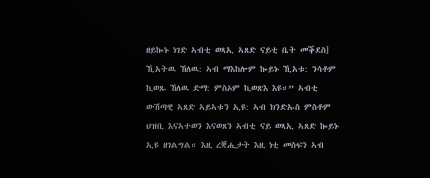ዘይኰኑ ነገድ ኣብቲ ወጻኢ ኣጸድ ናይቲ ቤት መቕደስ] ኺአትዉ ኸለዉ: ኣብ ማእከሎም ኰይኑ ኺአቱ: ንሳቶም ኪወጹ ኸለዉ ድማ: ምስኦም ኪወጽእ እዩ።” ኣብቲ ውሽጣዊ ኣጸድ ኣይኣቱን ኢዩ: ኣብ ክንድኡስ ምስቶም ህዝቢ እናኣተወን እናወጸን ኣብቲ ናይ ወጻኢ ኣጸድ ኰይኑ ኢዩ ዘገልግል። እዚ ረቛሒታት እዚ ነቲ መስፍን ኣብ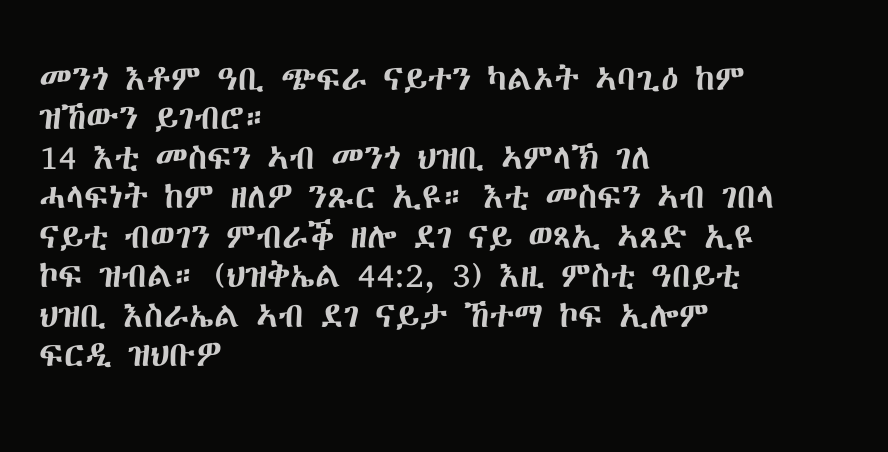መንጎ እቶም ዓቢ ጭፍራ ናይተን ካልኦት ኣባጊዕ ከም ዝኸውን ይገብሮ።
14 እቲ መስፍን ኣብ መንጎ ህዝቢ ኣምላኽ ገለ ሓላፍነት ከም ዘለዎ ንጹር ኢዩ። እቲ መስፍን ኣብ ገበላ ናይቲ ብወገን ምብራቕ ዘሎ ደገ ናይ ወጻኢ ኣጸድ ኢዩ ኮፍ ዝብል። (ህዝቅኤል 44:2, 3) እዚ ምስቲ ዓበይቲ ህዝቢ እስራኤል ኣብ ደገ ናይታ ኸተማ ኮፍ ኢሎም ፍርዲ ዝህቡዎ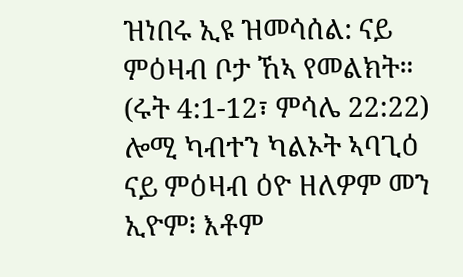ዝነበሩ ኢዩ ዝመሳሰል: ናይ ምዕዛብ ቦታ ኸኣ የመልክት። (ሩት 4:1-12፣ ምሳሌ 22:22) ሎሚ ካብተን ካልኦት ኣባጊዕ ናይ ምዕዛብ ዕዮ ዘለዎም መን ኢዮም፧ እቶም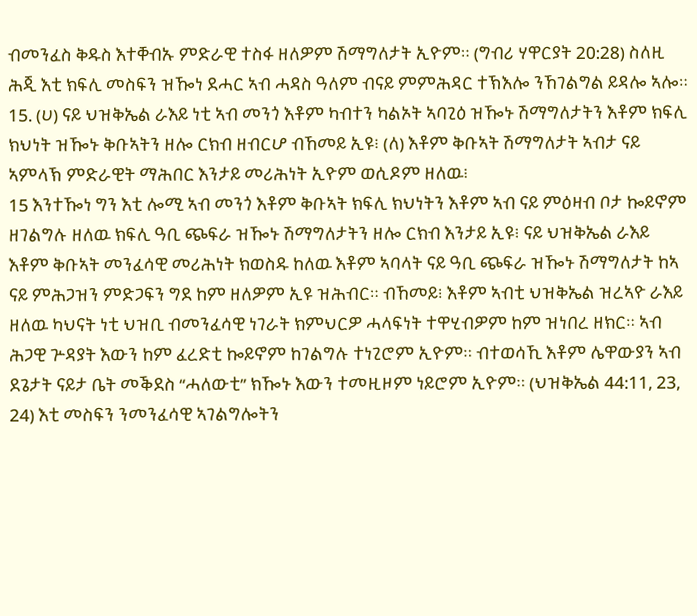ብመንፈስ ቅዱስ እተቐብኡ ምድራዊ ተስፋ ዘለዎም ሽማግለታት ኢዮም። (ግብሪ ሃዋርያት 20:28) ስለዚ ሕጂ እቲ ክፍሊ መስፍን ዝዀነ ደሓር ኣብ ሓዳስ ዓለም ብናይ ምምሕዳር ተኽእሎ ንኸገልግል ይዳሎ ኣሎ።
15. (ሀ) ናይ ህዝቅኤል ራእይ ነቲ ኣብ መንጎ እቶም ካብተን ካልኦት ኣባጊዕ ዝዀኑ ሽማግለታትን እቶም ክፍሊ ክህነት ዝዀኑ ቅቡኣትን ዘሎ ርክብ ዘብርሆ ብኸመይ ኢዩ፧ (ለ) እቶም ቅቡኣት ሽማግለታት ኣብታ ናይ ኣምላኽ ምድራዊት ማሕበር እንታይ መሪሕነት ኢዮም ወሲዶም ዘለዉ፧
15 እንተዀነ ግን እቲ ሎሚ ኣብ መንጎ እቶም ቅቡኣት ክፍሊ ክህነትን እቶም ኣብ ናይ ምዕዛብ ቦታ ኰይኖም ዘገልግሉ ዘለዉ ክፍሊ ዓቢ ጭፍራ ዝዀኑ ሽማግለታትን ዘሎ ርክብ እንታይ ኢዩ፧ ናይ ህዝቅኤል ራእይ እቶም ቅቡኣት መንፈሳዊ መሪሕነት ክወስዱ ከለዉ እቶም ኣባላት ናይ ዓቢ ጭፍራ ዝዀኑ ሽማግለታት ከኣ ናይ ምሕጋዝን ምድጋፍን ግደ ከም ዘለዎም ኢዩ ዝሕብር። ብኸመይ፧ እቶም ኣብቲ ህዝቅኤል ዝረኣዮ ራእይ ዘለዉ ካህናት ነቲ ህዝቢ ብመንፈሳዊ ነገራት ክምህርዎ ሓላፍነት ተዋሂብዎም ከም ዝነበረ ዘክር። ኣብ ሕጋዊ ጕዳያት እውን ከም ፈረድቲ ኰይኖም ከገልግሉ ተነጊሮም ኢዮም። ብተወሳኺ እቶም ሌዋውያን ኣብ ደጌታት ናይታ ቤት መቕደስ “ሓለውቲ” ክዀኑ እውን ተመዚዞም ነይሮም ኢዮም። (ህዝቅኤል 44:11, 23, 24) እቲ መስፍን ንመንፈሳዊ ኣገልግሎትን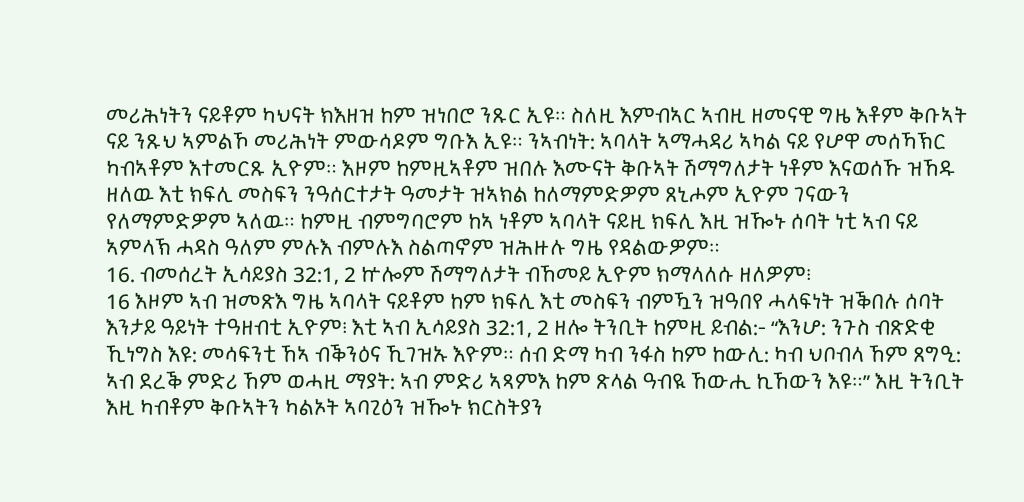መሪሕነትን ናይቶም ካህናት ክእዘዝ ከም ዝነበሮ ንጹር ኢዩ። ስለዚ እምብኣር ኣብዚ ዘመናዊ ግዜ እቶም ቅቡኣት ናይ ንጹህ ኣምልኾ መሪሕነት ምውሳዶም ግቡእ ኢዩ። ንኣብነት: ኣባላት ኣማሓዳሪ ኣካል ናይ የሆዋ መሰኻኽር ካብኣቶም እተመርጹ ኢዮም። እዞም ከምዚኣቶም ዝበሉ እሙናት ቅቡኣት ሽማግለታት ነቶም እናወሰኹ ዝኸዱ ዘለዉ እቲ ክፍሊ መስፍን ንዓሰርተታት ዓመታት ዝኣክል ከለማምድዎም ጸኒሖም ኢዮም ገናውን የለማምድዎም ኣለዉ። ከምዚ ብምግባሮም ከኣ ነቶም ኣባላት ናይዚ ክፍሊ እዚ ዝዀኑ ሰባት ነቲ ኣብ ናይ ኣምላኽ ሓዳስ ዓለም ምሉእ ብምሉእ ስልጣኖም ዝሕዙሉ ግዜ የዳልውዎም።
16. ብመሰረት ኢሳይያስ 32:1, 2 ኵሎም ሽማግለታት ብኸመይ ኢዮም ክማላለሱ ዘለዎም፧
16 እዞም ኣብ ዝመጽእ ግዜ ኣባላት ናይቶም ከም ክፍሊ እቲ መስፍን ብምዃን ዝዓበየ ሓላፍነት ዝቕበሉ ሰባት እንታይ ዓይነት ተዓዘብቲ ኢዮም፧ እቲ ኣብ ኢሳይያስ 32:1, 2 ዘሎ ትንቢት ከምዚ ይብል:- “እንሆ: ንጉስ ብጽድቂ ኺነግስ እዩ: መሳፍንቲ ኸኣ ብቕንዕና ኺገዝኡ እዮም። ሰብ ድማ ካብ ንፋስ ከም ከውሊ: ካብ ህቦብላ ኸም ጸግዒ: ኣብ ደረቕ ምድሪ ኸም ወሓዚ ማያት: ኣብ ምድሪ ኣጻምእ ከም ጽላል ዓብዪ ኸውሒ ኪኸውን እዩ።” እዚ ትንቢት እዚ ካብቶም ቅቡኣትን ካልኦት ኣባጊዕን ዝዀኑ ክርስትያን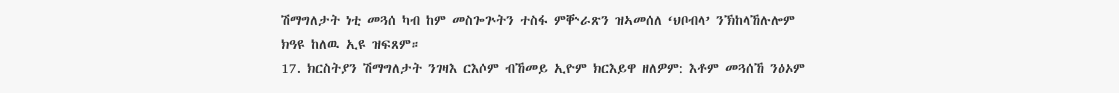ሽማግለታት ነቲ መጓሰ ካብ ከም መስጐጕትን ተስፋ ምቝራጽን ዝኣመሰለ ‘ህቦብላ’ ንኽከላኸሉሎም ክዓዩ ከለዉ ኢዩ ዝፍጸም።
17. ክርስትያን ሽማግለታት ንገዛእ ርእሶም ብኸመይ ኢዮም ክርእይዋ ዘለዎም: እቶም መጓሰኸ ንዕኦም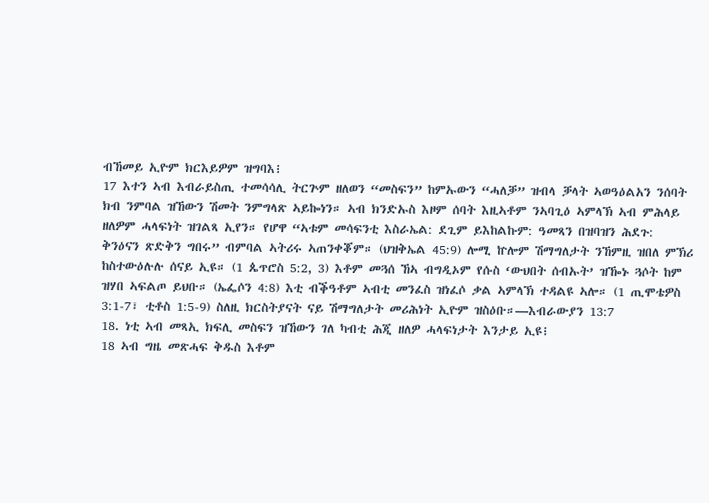ብኸመይ ኢዮም ክርእይዎም ዝግባእ፧
17 እተን ኣብ እብራይስጢ ተመሳሳሊ ትርጕም ዘለወን “መስፍን” ከምኡውን “ሓለቓ” ዝብላ ቓላት ኣወዓዕልአን ንሰባት ክብ ንምባል ዝኸውን ሽመት ንምግላጽ ኣይኰነን። ኣብ ክንድኡስ እዞም ሰባት እዚኣቶም ንኣባጊዕ ኣምላኽ ኣብ ምሕላይ ዘለዎም ሓላፍነት ዝገልጻ ኢየን። የሆዋ “ኣቱም መሳፍንቲ እስራኤል: ደጊም ይእከልኩም: ዓመጻን በዝባዝን ሕደጉ: ቅንዕናን ጽድቅን ግበሩ” ብምባል ኣትሪሩ ኣጠንቀቖም። (ህዝቅኤል 45:9) ሎሚ ኵሎም ሽማግለታት ንኸምዚ ዝበለ ምኽሪ ከስተውዕሉሉ ሰናይ ኢዩ። (1 ጴጥሮስ 5:2, 3) እቶም መጓሰ ኸኣ ብግዲኦም የሱስ ‘ውህበት ሰብኡት’ ዝዀኑ ጓሶት ከም ዝሃበ ኣፍልጦ ይህቡ። (ኤፌሶን 4:8) እቲ ብቕዓቶም ኣብቲ መንፈስ ዝነፈሶ ቃል ኣምላኽ ተዳልዩ ኣሎ። (1 ጢሞቴዎስ 3:1-7፣ ቲቶስ 1:5-9) ስለዚ ክርስትያናት ናይ ሽማግለታት መሪሕነት ኢዮም ዝስዕቡ።—እብራውያን 13:7
18. ነቲ ኣብ መጻኢ ክፍሊ መስፍን ዝኸውን ገለ ካብቲ ሕጂ ዘለዎ ሓላፍነታት እንታይ ኢዩ፧
18 ኣብ ግዜ መጽሓፍ ቅዱስ እቶም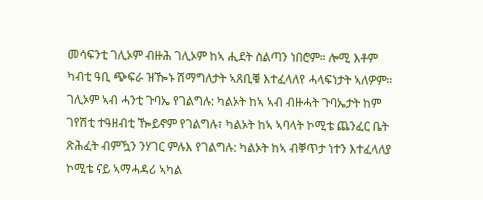መሳፍንቲ ገሊኦም ብዙሕ ገሊኦም ከኣ ሒደት ስልጣን ነበሮም። ሎሚ እቶም ካብቲ ዓቢ ጭፍራ ዝዀኑ ሽማግለታት ኣጸቢቑ እተፈላለየ ሓላፍነታት ኣለዎም። ገሊኦም ኣብ ሓንቲ ጉባኤ የገልግሉ: ካልኦት ከኣ ኣብ ብዙሓት ጉባኤታት ከም ገየሽቲ ተዓዘብቲ ዀይኖም የገልግሉ፣ ካልኦት ከኣ ኣባላት ኮሚቴ ጨንፈር ቤት ጽሕፈት ብምዃን ንሃገር ምሉእ የገልግሉ: ካልኦት ከኣ ብቐጥታ ነተን እተፈላለያ ኮሚቴ ናይ ኣማሓዳሪ ኣካል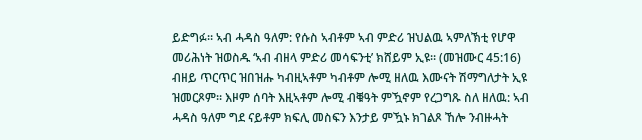ይድግፉ። ኣብ ሓዳስ ዓለም: የሱስ ኣብቶም ኣብ ምድሪ ዝህልዉ ኣምለኽቲ የሆዋ መሪሕነት ዝወስዱ ‘ኣብ ብዘላ ምድሪ መሳፍንቲ’ ክሸይም ኢዩ። (መዝሙር 45:16) ብዘይ ጥርጥር ዝበዝሑ ካብዚኣቶም ካብቶም ሎሚ ዘለዉ እሙናት ሽማግለታት ኢዩ ዝመርጾም። እዞም ሰባት እዚኣቶም ሎሚ ብቑዓት ምዃኖም የረጋግጹ ስለ ዘለዉ: ኣብ ሓዳስ ዓለም ግደ ናይቶም ክፍሊ መስፍን እንታይ ምዃኑ ክገልጾ ኸሎ ንብዙሓት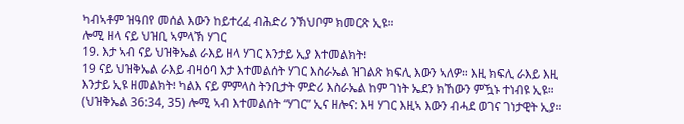ካብኣቶም ዝዓበየ መሰል እውን ከይተረፈ ብሕድሪ ንኽህቦም ክመርጽ ኢዩ።
ሎሚ ዘላ ናይ ህዝቢ ኣምላኽ ሃገር
19. እታ ኣብ ናይ ህዝቅኤል ራእይ ዘላ ሃገር እንታይ ኢያ እተመልክት፧
19 ናይ ህዝቅኤል ራእይ ብዛዕባ እታ እተመልሰት ሃገር እስራኤል ዝገልጽ ክፍሊ እውን ኣለዎ። እዚ ክፍሊ ራእይ እዚ እንታይ ኢዩ ዘመልክት፧ ካልእ ናይ ምምላስ ትንቢታት ምድሪ እስራኤል ከም ገነት ኤደን ክኸውን ምዃኑ ተነብዩ ኢዩ። (ህዝቅኤል 36:34, 35) ሎሚ ኣብ እተመልሰት “ሃገር” ኢና ዘሎና: እዛ ሃገር እዚኣ እውን ብሓደ ወገና ገነታዊት ኢያ።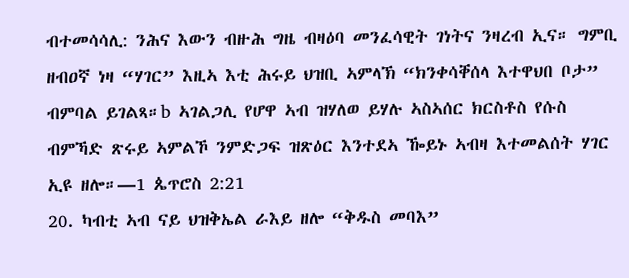ብተመሳሳሊ: ንሕና እውን ብዙሕ ግዜ ብዛዕባ መንፈሳዊት ገነትና ንዛረብ ኢና። ግምቢ ዘብዐኛ ነዛ “ሃገር” እዚኣ እቲ ሕሩይ ህዝቢ ኣምላኽ “ክንቀሳቐሰላ እተዋህበ ቦታ” ብምባል ይገልጻ።b ኣገልጋሊ የሆዋ ኣብ ዝሃለወ ይሃሉ ኣስኣሰር ክርስቶስ የሱስ ብምኻድ ጽሩይ ኣምልኾ ንምድጋፍ ዝጽዕር እንተደኣ ዀይኑ ኣብዛ እተመልሰት ሃገር ኢዩ ዘሎ።—1 ጴጥሮስ 2:21
20. ካብቲ ኣብ ናይ ህዝቅኤል ራእይ ዘሎ “ቅዱስ መባእ”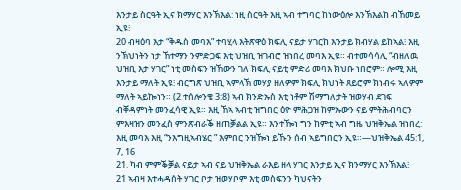እንታይ ስርዓት ኢና ክማሃር እንኽእል: ነዚ ስርዓት እዚ ኣብ ተግባር ከነውዕሎ እንኽእልከ ብኸመይ ኢዩ፧
20 ብዛዕባ እታ “ቅዱስ መባእ” ተባሂላ እትጽዋዕ ክፍሊ ናይታ ሃገርከ እንታይ ክብሃል ይከኣል፧ እዚ ንኽህነትን ነታ ኸተማን ንምድጋፍ እቲ ህዝቢ ዝገብሮ ዝነበረ መባእ ኢዩ። ብተመሳሳሊ “ብዘለዉ ህዝቢ እታ ሃገር” ነቲ መስፍን ዝኸውን ገለ ክፍሊ ናይቲ ምድሪ መባእ ክህቡ ነበሮም። ሎሚ እዚ እንታይ ማለት ኢዩ፧ ብርግጽ ህዝቢ ኣምላኽ መሃያ ዘለዎም ክፍሊ ክህነት ጸይሮም ክነብሩ ኣለዎም ማለት ኣይኰነን። (2 ተሰሎንቄ 3:8) ኣብ ክንድኡስ እቲ ነቶም ሽማግለታት ዝወሃብ ደገፍ ብቐዳምነት መንፈሳዊ ኢዩ። እዚ ኸኣ ኣብቲ ዝግበር ዕዮ ምሕጋዝ ከምኡውን ናይ ምትሕብባርን ምእዛዝን መንፈስ ምንጽብራቕ ዘጠቓልል ኢዩ። እንተዀነ ግን ከምቲ ኣብ ግዜ ህዝቅኤል ዝነበረ: እዚ መባእ እዚ “ንእግዚኣብሄር ” እምበር ንዝዀነ ይኹን ሰብ ኣይግበርን ኢዩ።—ህዝቅኤል 45:1, 7, 16
21. ካብ ምምቕቓል ናይታ ኣብ ናይ ህዝቅኤል ራእይ ዘላ ሃገር እንታይ ኢና ክንማሃር እንኽእል፧
21 ኣብዛ እተሓዳሰት ሃገር ቦታ ዝወሃቦም እቲ መስፍንን ካህናትን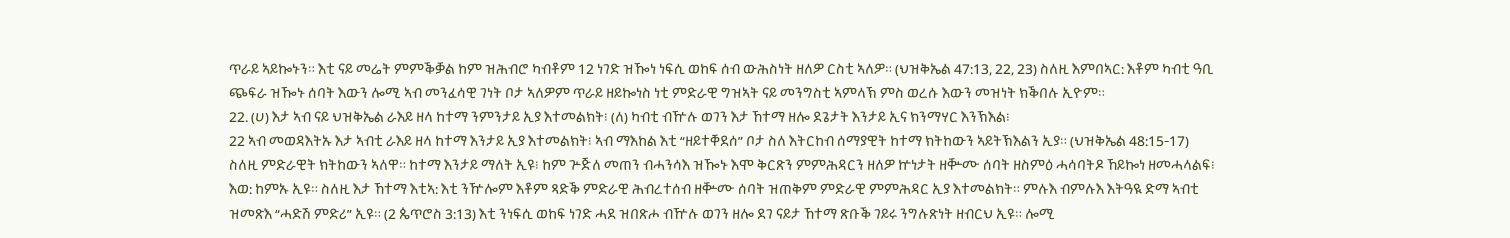ጥራይ ኣይኰኑን። እቲ ናይ መሬት ምምቕቓል ከም ዝሕብሮ ካብቶም 12 ነገድ ዝዀነ ነፍሲ ወከፍ ሰብ ውሕስነት ዘለዎ ርስቲ ኣለዎ። (ህዝቅኤል 47:13, 22, 23) ስለዚ እምበኣር: እቶም ካብቲ ዓቢ ጭፍራ ዝዀኑ ሰባት እውን ሎሚ ኣብ መንፈሳዊ ገነት ቦታ ኣለዎም ጥራይ ዘይኰነስ ነቲ ምድራዊ ግዝኣት ናይ መንግስቲ ኣምላኽ ምስ ወረሱ እውን መዝነት ክቕበሉ ኢዮም።
22. (ሀ) እታ ኣብ ናይ ህዝቅኤል ራእይ ዘላ ከተማ ንምንታይ ኢያ እተመልክት፧ (ለ) ካብቲ ብዅሉ ወገን እታ ኸተማ ዘሎ ደጌታት እንታይ ኢና ክንማሃር እንኽእል፧
22 ኣብ መወዳእትኡ እታ ኣብቲ ራእይ ዘላ ከተማ እንታይ ኢያ እተመልክት፧ ኣብ ማእከል እቲ “ዘይተቐደሰ” ቦታ ስለ እትርከብ ሰማያዊት ከተማ ክትከውን ኣይትኽእልን ኢያ። (ህዝቅኤል 48:15-17) ስለዚ ምድራዊት ክትከውን ኣለዋ። ከተማ እንታይ ማለት ኢዩ፧ ከም ጕጅለ መጠን ብሓንሳእ ዝዀኑ እሞ ቅርጽን ምምሕዳርን ዘለዎ ኵነታት ዘቝሙ ሰባት ዘስምዕ ሓሳባትዶ ኸይኰነ ዘመሓላልፍ፧ እወ: ከምኡ ኢዩ። ስለዚ እታ ኸተማ እቲኣ: እቲ ንዅሎም እቶም ጻድቕ ምድራዊ ሕብረተሰብ ዘቝሙ ሰባት ዝጠቅም ምድራዊ ምምሕዳር ኢያ እተመልክት። ምሉእ ብምሉእ እትዓዪ ድማ ኣብቲ ዝመጽእ “ሓድሽ ምድሪ” ኢዩ። (2 ጴጥሮስ 3:13) እቲ ንነፍሲ ወከፍ ነገድ ሓደ ዝበጽሖ ብዅሉ ወገን ዘሎ ደገ ናይታ ኸተማ ጽቡቕ ገይሩ ንግሉጽነት ዘብርህ ኢዩ። ሎሚ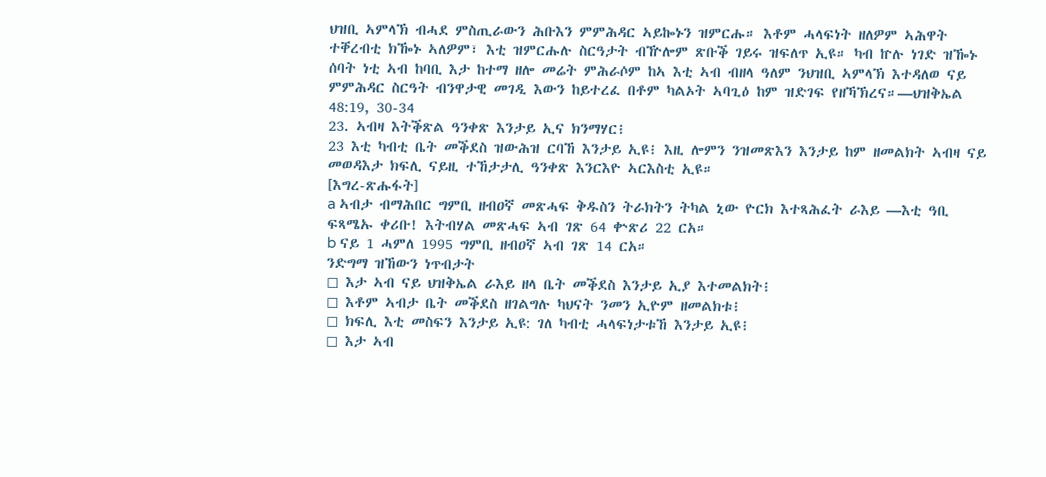ህዝቢ ኣምላኽ ብሓደ ምስጢራውን ሕቡእን ምምሕዳር ኣይኰኑን ዝምርሑ። እቶም ሓላፍነት ዘለዎም ኣሕዋት ተቐረብቲ ክዀኑ ኣለዎም፣ እቲ ዝምርሑሉ ስርዓታት ብዅሎም ጽቡቕ ገይሩ ዝፍለጥ ኢዩ። ካብ ኵሉ ነገድ ዝዀኑ ሰባት ነቲ ኣብ ከባቢ እታ ከተማ ዘሎ መሬት ምሕራሶም ከኣ እቲ ኣብ ብዘላ ዓለም ንህዝቢ ኣምላኽ እተዳለወ ናይ ምምሕዳር ስርዓት ብንዋታዊ መገዲ እውን ከይተረፈ በቶም ካልኦት ኣባጊዕ ከም ዝድገፍ የዘኻኽረና።—ህዝቅኤል 48:19, 30-34
23. ኣብዛ እትቕጽል ዓንቀጽ እንታይ ኢና ክንማሃር፧
23 እቲ ካብቲ ቤት መቕደስ ዝውሕዝ ርባኸ እንታይ ኢዩ፧ እዚ ሎምን ንዝመጽእን እንታይ ከም ዘመልክት ኣብዛ ናይ መወዳእታ ክፍሊ ናይዚ ተኸታታሊ ዓንቀጽ እንርእዮ ኣርእስቲ ኢዩ።
[እግረ-ጽሑፋት]
a ኣብታ ብማሕበር ግምቢ ዘብዐኛ መጽሓፍ ቅዱስን ትራክትን ትካል ኒው ዮርክ እተጻሕፈት ራእይ —እቲ ዓቢ ፍጻሜኡ ቀሪቡ! እትብሃል መጽሓፍ ኣብ ገጽ 64 ቍጽሪ 22 ርአ።
b ናይ 1 ሓምለ 1995 ግምቢ ዘብዐኛ ኣብ ገጽ 14 ርአ።
ንድግማ ዝኸውን ነጥብታት
◻ እታ ኣብ ናይ ህዝቅኤል ራእይ ዘላ ቤት መቕደስ እንታይ ኢያ እተመልክት፧
◻ እቶም ኣብታ ቤት መቕደስ ዘገልግሉ ካህናት ንመን ኢዮም ዘመልክቱ፧
◻ ክፍሊ እቲ መስፍን እንታይ ኢዩ: ገለ ካብቲ ሓላፍነታቱኸ እንታይ ኢዩ፧
◻ እታ ኣብ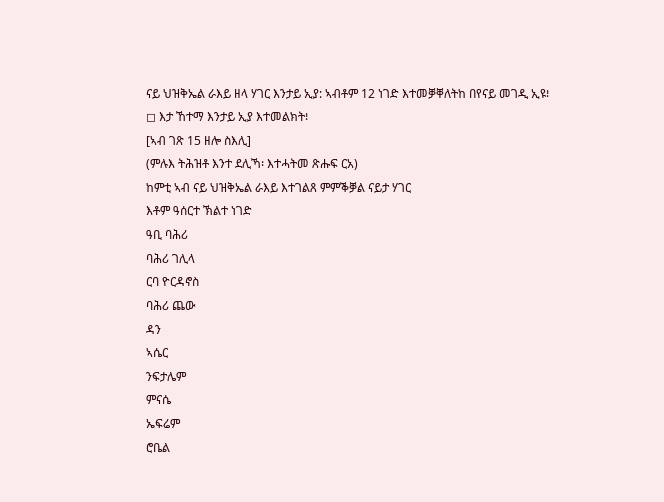ናይ ህዝቅኤል ራእይ ዘላ ሃገር እንታይ ኢያ: ኣብቶም 12 ነገድ እተመቓቐለትከ በየናይ መገዲ ኢዩ፧
◻ እታ ኸተማ እንታይ ኢያ እተመልክት፧
[ኣብ ገጽ 15 ዘሎ ስእሊ]
(ምሉእ ትሕዝቶ እንተ ደሊኻ፡ እተሓትመ ጽሑፍ ርአ)
ከምቲ ኣብ ናይ ህዝቅኤል ራእይ እተገልጸ ምምቕቓል ናይታ ሃገር
እቶም ዓሰርተ ኽልተ ነገድ
ዓቢ ባሕሪ
ባሕሪ ገሊላ
ርባ ዮርዳኖስ
ባሕሪ ጨው
ዳን
ኣሴር
ንፍታሌም
ምናሴ
ኤፍሬም
ሮቤል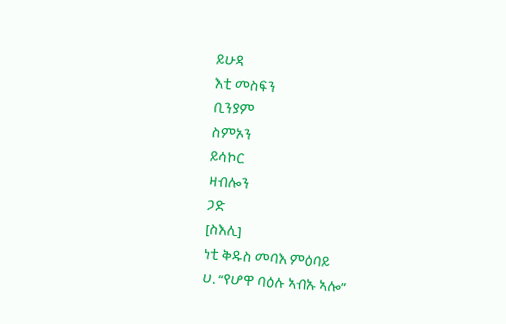ይሁዳ
እቲ መስፍን
ቢንያም
ስምኦን
ይሳኮር
ዛብሎን
ጋድ
[ስእሊ]
ነቲ ቅዱስ መባእ ምዕባይ
ሀ. “የሆዋ ባዕሉ ኣብኡ ኣሎ”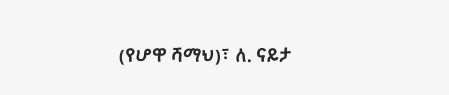(የሆዋ ሻማህ)፣ ለ. ናይታ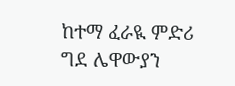ከተማ ፈራዪ ምድሪ
ግደ ሌዋውያን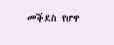መቕደስ የሆዋ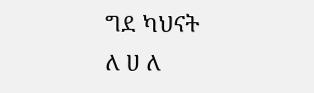ግደ ካህናት
ለ ሀ ለ